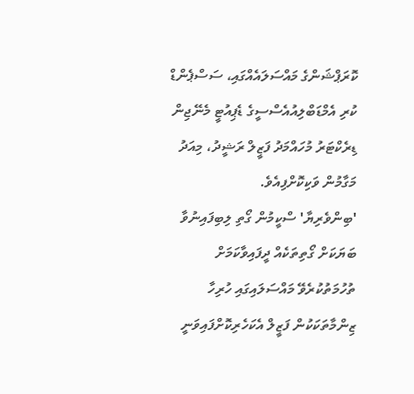ކޮރަޕްޝަންގެ މައްސަލައެއްގައި، ސަސްޕެންޑް ކުރި އެމްޑަބްލިއުއެސްސީގެ ޑެޕިއުޓީ މެނޭޖިން ޑިރެކްޓަރު މުހައްމަދު ފަޒީލް ރަޝީދު، މިއަދު މަގާމުން ވަކިކޮށްފިއެވެ.
'ބިންވެރިޔާ' ސްކީމުން ގޯތި ލިބިފައިނުވާ ބަޔަކަށް ގޯތިތަކެއް ދީފައިވާކަމަށް ތުހުމަތުކުރެވޭ މައްސަލައިގައި ހުރިހާ ޒިންމާތަކަކުން ފަޒީލް އެކަހެރިކޮށްފައިވަނީ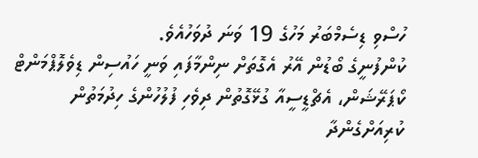ހުސްވި ޑިސެމްބަރު މަހުގެ 19 ވަނަ ދުވަހުއެވެ.
ކުންފުނީގެ ބޯޑުން އޭރު އެގޮތަށް ނިންމާފައި ވަނީ ހައުސިން ޑިވެލޮޕްމަންޓް ކޯޕަރޭޝަން، އެޗްޑީސީއާ ގުޅޭގޮތުން ދިވެހި ފުލުހުންގެ ހިދުމަތުން ކުރިއަށްގެންދާ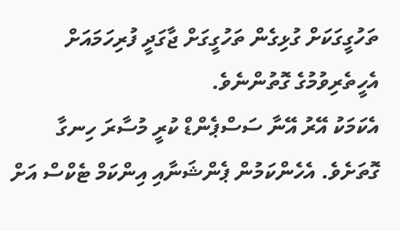ތަހުގީގަކަށް ގުޅިގެން ތަހުގީގަށް ޖާގަދީ ފުރިހަމައަށް އެހީތެރިވުމުގެ ގޮތުންނެވެ.
އެކަމަކު އޭރު އޭނާ ސަސްޕެންޑް ކުރީ މުސާރަ ހިނގާ ގޮތަށެވެ. އެހެންކަމުން ޕެންޝަނާއި އިންކަމް ޓެކްސް އަށް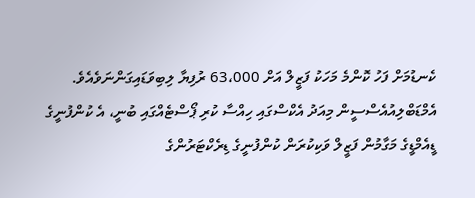ކެނޑުމަށް ފަހު ކޮންމެ މަހަކު ފަޒީލް އަށް 63،000 ރުފިޔާ ލިބިވަޑައިގަންނަވެއެވެ.
އެމްޑަބްލިއުއެސްސީން މިއަދު އެކްސްގައި ހިއްސާ ކުރި ޕޯސްޓެއްގައި ބުނީ، އެ ކުންފުނީގެ ޑީއެމްޑީގެ މަގާމުން ފަޒީލް ވަކިކުރަން ކުންފުނީގެ ޑިރެކްޓަރުންގެ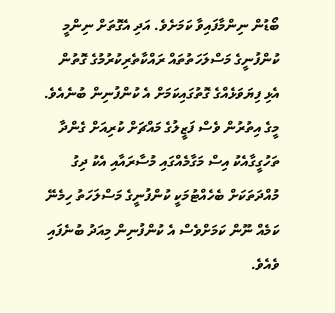ބޯޑުން ނިންމާފައިވާ ކަމަށެވެ. އަދި އެގޮތަށް ނިންމީ ކުންފުނީގެ މަސްލަހަތުތައް ރައްކާތެރިކުރުމުގެ ގޮތުން އެޅި ފިޔަވަޅެއްގެ ގޮތުގައިކަމަށް އެ ކުންފުނިން ބުނެއެވެ.
މީގެ އިތުރުން ވެސް ފަޒީލުގެ މައްޗަށް ކުރިއަށް ގެންދާ ތަހުގީގާއެކު އިސް މަގާމެއްގައި މުސާރައާއި އެކު ދިގު މުއްދަތަކަށް ބެހެއްޓުމަކީ ކުންފުނީގެ މަސްލަހަތު ހިމެނޭ ކަމެއް ނޫން ކަމަށްވެސް އެ ކުންފުނިން މިއަދު ބުނެފައި ވެއެވެ.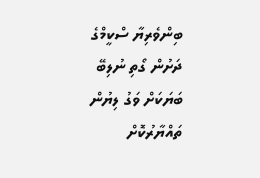ބިންވެރިޔާ ސްކީމްގެ ދަށުން ގޯތި ނުލިބޭ ބަޔަކަށް ވަގު ލިޔުން ތައްޔާރުކޮށް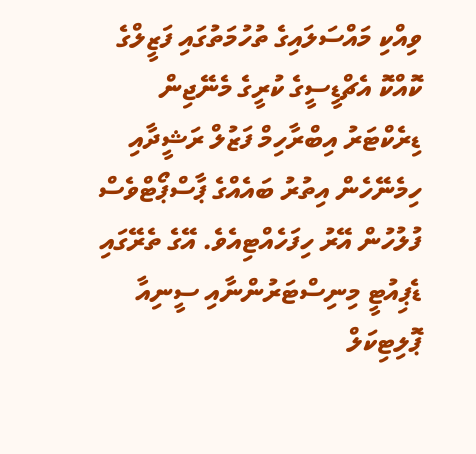ވިއްކި މައްސަލައިގެ ތުހުމަތުގައި ފަޒީލްގެ ކޮއްކޮ އެޗްޑީސީގެ ކުރީގެ މެނޭޖިން ޑިރެކްޓަރު އިބްރާހިމް ފަޒުލް ރަޝީދާއި ހިމެނޭހެން އިތުރު ބައެއްގެ ޕާސްޕޯޓްވެސް ފުލުހުން އޭރު ހިފަހެއްޓިއެވެ. އޭގެ ތެރޭގައި ޑެޕިއުޓީ މިނިސްޓަރުންނާއި ސީނިއާ ޕޮލިޓިކަލް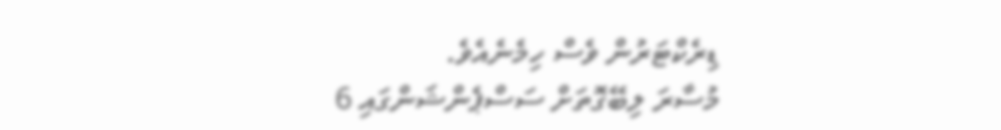ޑިރެކްޓަރުން ވެސް ހިމެނެއެވެ.
މުސާރަ ލިބޭގޮތަށް ސަސްޕެންޝަންގައި 6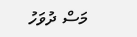މަސް ދުވަހު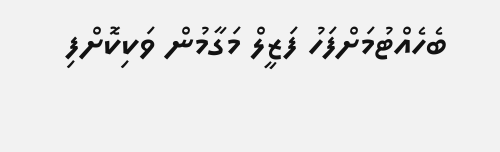ބެހެއްޓުމަށްފަހު ފަޒީލް މަގާމުން ވަކިކޮށްފި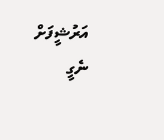އަރުޝީފަށް ނެގީ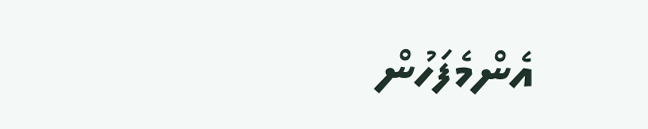އެންމެފަހުން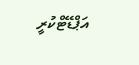އަޕްޑޭޓްކުރީ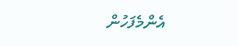އެންމެފަހުން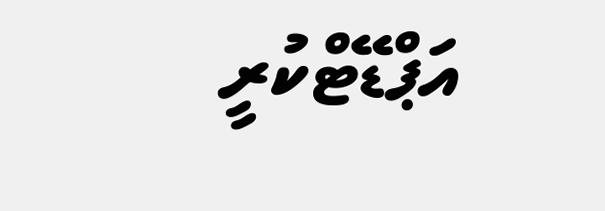އަޕްޑޭޓްކުރީ